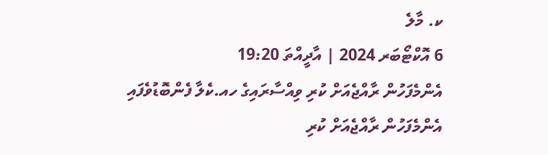ކ. މާލެ
6 އޮކްޓޯބަރ 2024 | އާދީއްތަ 19:20
އެންމެފަހުން ރާއްޖެއަށް ކުރި ވިއްސާރައިގެ ހއ.ކެލާ ފެންބޮޑުވެފައި
އެންމެފަހުން ރާއްޖެއަށް ކުރި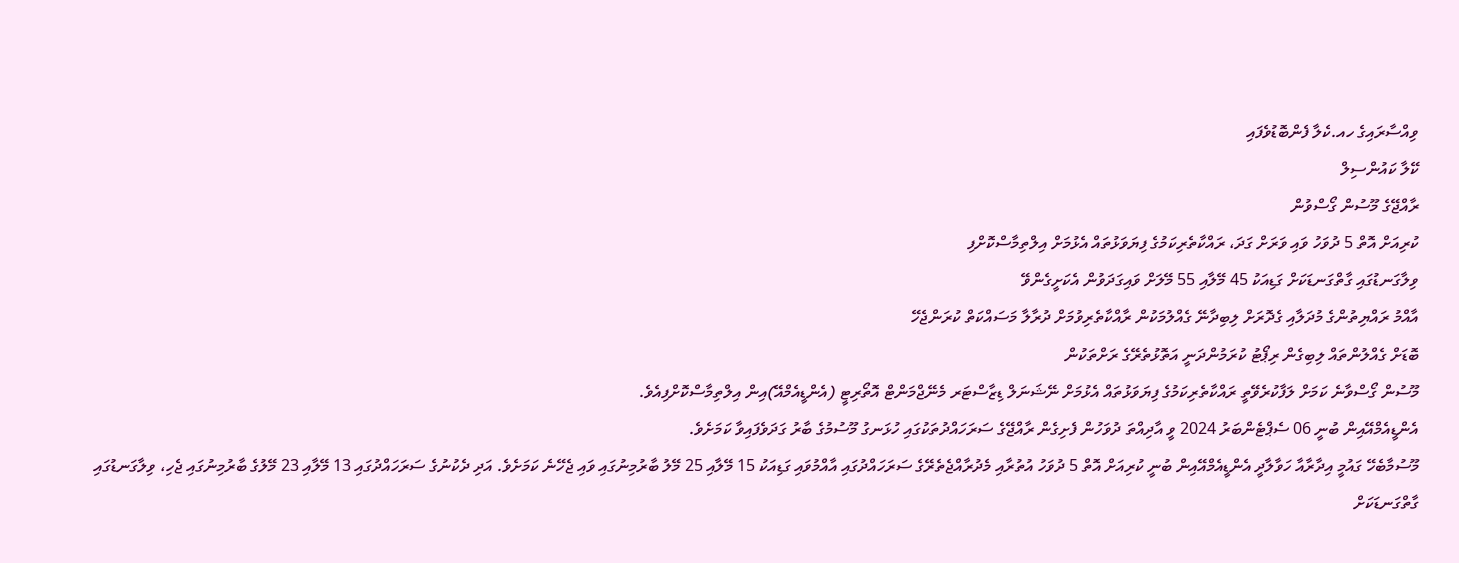ވިއްސާރައިގެ ހއ.ކެލާ ފެންބޮޑުވެފައި
ކޭލާ ކައުންސިލް
ރާއްޖޭގެ މޫސުން ގޯސްވުން
ކުރިއަށް އޮތް 5 ދުވަހު ވައި ވަރަށް ގަދަ، ރައްކާތެރިކަމުގެ ފިޔަވަޅުތައް އެޅުމަށް އިލްތިމާސްކޮށްފި
ވިލާގަނޑުގައި ގާތްގަނޑަކަށް ގަޑިއަކު 45 މޭލާއި 55 މޭލަށް ވައިގަދަވުން އެކަށީގެންވޭ
އާއްމު ރައްޔިތުންގެ މުދަލާއި ގެދޮރަށް ލިބިދާނޭ ގެއްލުމަކުން ރާއްކާތެރިވުމަށް ދުރާލާ މަސައްކަތް ކުރަންޖެހޭ
ބޮޑަށް ގެއްލުންތައް ލިބިގެން ރިޕޯޓު ކުރަމުންދަނީ އަތޮޅުތެރޭގެ ރަށްތަކުން
މޫސުން ގޯސްވާނެ ކަމަށް ލަފާކުރެވޭތީ ރައްކާތެރިކަމުގެ ފިޔަވަޅުތައް އެޅުމަށް ނޭޝަނަލް ޑިޒާސްޓަރ މެނޭޖްމަންޓް އޮތޯރިޓީ (އެންޑީއެމްއޭ)އިން އިލްތިމާސްކޮށްފިއެވެ.
އެންޑީއެމްއޭއިން ބުނީ 06 ސެޕްޓެންބަރު 2024 ވީ އާދިއްތަ ދުވަހުން ފެށިގެން ރާއްޖޭގެ ސަރަހައްދުތަކުގައި ހުޅަނގު މޫސުމުގެ ބާރު ގަދަވެފައިވާ ކަމަށެވެ.
މޫސުމާބެހޭ ގައުމީ އިދާރާއާ ހަވާލާދީ އެންޑީއެމްއޭއިން ބުނީ ކުރިއަށް އޮތް 5 ދުވަހު އުތުރާއި މެދުރާއްޖެތެރޭގެ ސަރަހައްދުގައި އާއްމުވައި ގަޑިއަކު 15 މޭލާއި 25 މޭލު ބާރުމިނުގައި ވައި ޖެހޭނެ ކަމަށެވެ. އަދި ދެކުނުގެ ސަރަހައްދުގައި 13 މޭލާއި 23 މޭލުގެ ބާރުމިނުގައި ޖެހި، ވިލާގަނޑުގައި ގާތްގަނޑަކަށް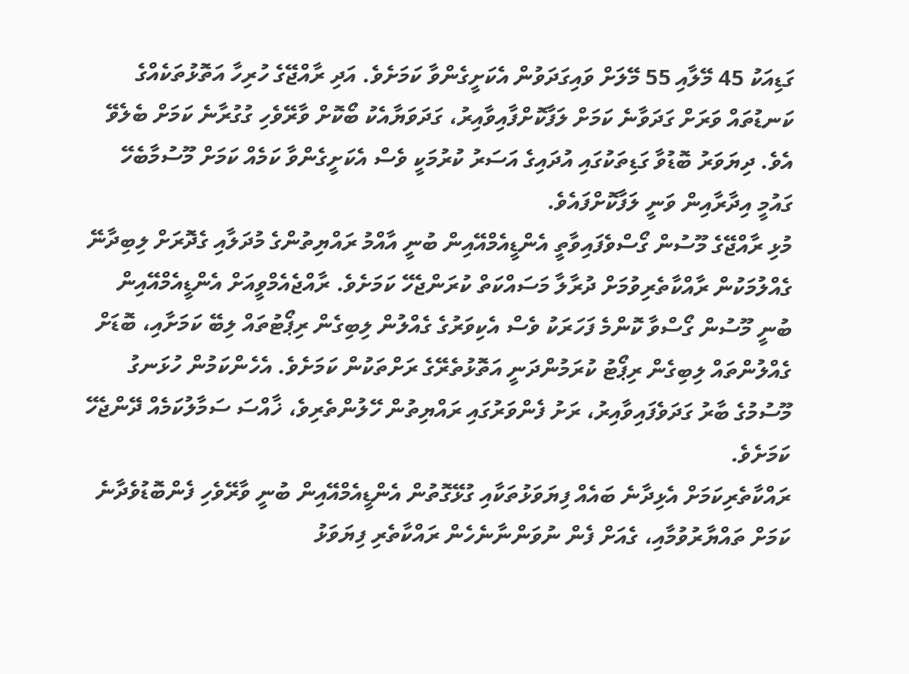ގަޑިއަކު 45 މޭލާއި 55 މޭލަށް ވައިގަދަވުން އެކަށީގެންވާ ކަމަށެވެ. އަދި ރާއްޖޭގެ ހުރިހާ އަތޮޅުތަކެއްގެ ކަނޑުތައް ވަރަށް ގަދަވާނެ ކަމަށް ލަފާކޮށްފާއިވާއިރު، ގަދަވަޔާއެކު ބޯކޮށް ވާރޭވެހި ގުގުރާނެ ކަމަށް ބެލެވޭ އެވެ. ދިޔަވަރު ބޮޑުވާ ގަޑިތަކުގައި އުދައިގެ އަސަރު ކުރުމަކީ ވެސް އެކަށީގެންވާ ކަމެއް ކަމަށް މޫސުމާބެހޭ ގައުމީ އިދާރާއިން ވަނީ ލަފާކޮށްފައެވެ.
މުޅި ރާއްޖޭގެ މޫސުން ގޯސްވެފައިވާތީ އެންޑީއެމްއޭއިން ބުނީ އާއްމު ރައްޔިތުންގެ މުދަލާއި ގެދޮރަށް ލިބިދާނޭ ގެއްލުމަކުން ރާއްކާތެރިވުމަށް ދުރާލާ މަސައްކަތް ކުރަންޖެހޭ ކަމަށެވެ. ރާއްޖެއެމްވީއަށް އެންޑީއެމްއޭއިން ބުނީ މޫސުން ގޯސްވާ ކޮންމެ ފަހަރަކު ވެސް އެކިވަރުގެ ގެއްލުން ލިބިގެން ރިޕޯޓުތައް ލިބޭ ކަމަށާއި، ބޮޑަށް ގެއްލުންތައް ލިބިގެން ރިޕޯޓު ކުރަމުންދަނީ އަތޮޅުތެރޭގެ ރަށްތަކުން ކަމަށެވެ. އެހެންކަމުން ހުޅަނގު މޫސުމުގެ ބާރު ގަދަވެފައިވާއިރު، ރަށު ފެންވަރުގައި ރައްޔިތުން ހޭލުންތެރިވެ، ޚާއްސަ ސަމާލުކަމެއް ދޭންޖެހޭ ކަމަށެވެ.
ރައްކާތެރިކަމަށް އެޅިދާނެ ބައެއް ފިޔަވަޅުތަކާއި ގުޅޭގޮތުން އެންޑީއެމްއޭއިން ބުނީ ވާރޭވެހި ފެންބޮޑުވެދާނެ ކަމަށް ތައްޔާރުވުމާއި، ގެއަށް ފެން ނުވަންނާނެހެން ރައްކާތެރި ފިޔަވަޅު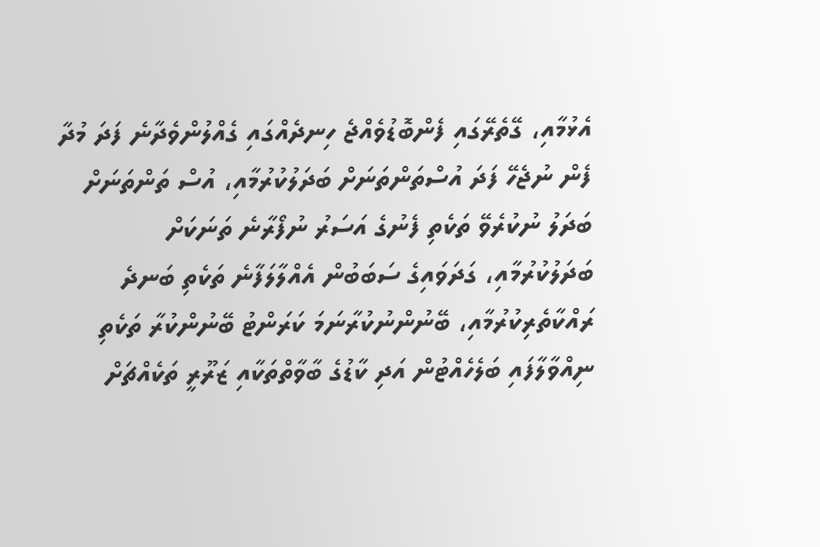އެޅުމާއި، ގޭތެރޭގައި ފެންބޮޑުވެއްޖެ ހިނދެއްގައި ގެއްލުންވެދާނެ ފަދަ މުދާ ފެން ނުޖެހޭ ފަދަ އުސްތަންތަނަށް ބަދަލުކުރުމާއި، އުސް ތަންތަނަށް ބަދަލު ނުކުރެވޭ ތަކެތި ފެނުގެ އަސަރު ނުފޯރާނެ ތަނަކަށް ބަދަލުކުރުމާއި، ގަދަވައިގެ ސަބަބުން އެއްލާލަފާނެ ތަކެތި ބަނދެ ރައްކާތެރިކުރުމާއި، ބޭނުންނުކުރާނަމަ ކަރަންޓު ބޭނުންކުރާ ތަކެތި ނިއްވާލާފައި ބަލެހެއްޓުން އަދި ކާޑުގެ ބާވާތްތަކާއި ޒަރޫރީ ތަކެއްޗަށް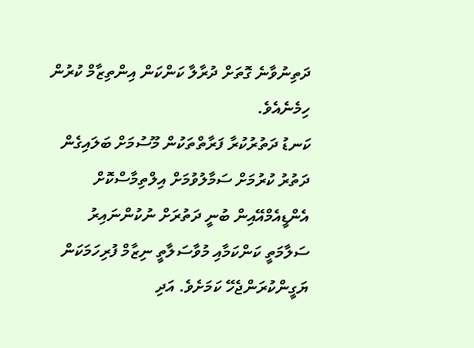ދަތިނުވާނެ ގޮތަށް ދުރާލާ ކަންކަން އިންތިޒާމް ކުރުން ހިމެނެއެވެ.
ކަނޑު ދަތުރުކުރާ ފަރާތްތަކުން މޫސުމަށް ބަލައިގެން ދަތުރު ކުރުމަށް ސަމާލުވުމަށް އިލްތިމާސްކޮށް އެންޑީއެމްއޭއިން ބުނީ ދަތުރަށް ނުކުންނައިރު ސަލާމަތީ ކަންކަމާއި މުވާސަލާތީ ނިޒާމް ފުރިހަމަކަން ޔަގީންކުރަންޖެހޭ ކަމަށެވެ. އަދި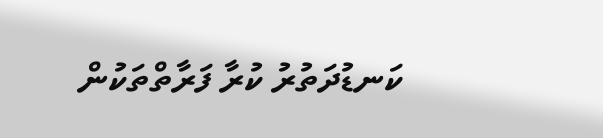ކަނޑުދަތުރު ކުރާ ފަރާތްތަކުން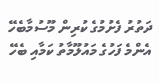ދަތުރު ފެށުމުގެ ކުރިން މޫސުމާބެހޭ އެންމެ ފަހުގެ މައުލޫމާތު ކަމާއި ބެހޭ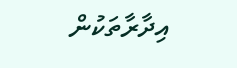އިދާރާތަކުން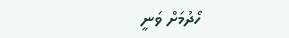ހޯދުމަށް ވަނީ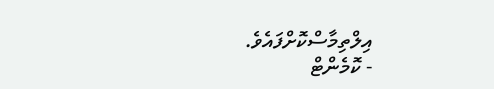އިލްތިމާސްކޮށްފައެވެ.
- ކޮމެންޓް